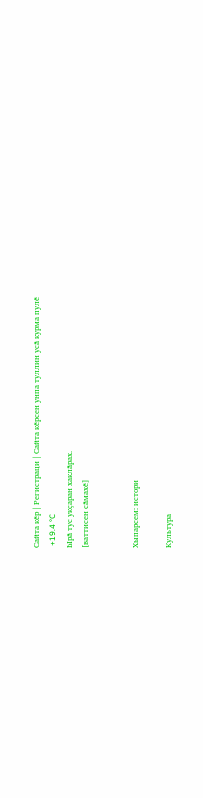Сайта кӗр | Регистраци | Сайта кӗрсен унпа туллин усӑ курма пулӗ
 +19.4 °C
Ырӑ тус укҫаран хаклӑрах.
[ваттисен сӑмахӗ]


Хыпарсем: истори

Культура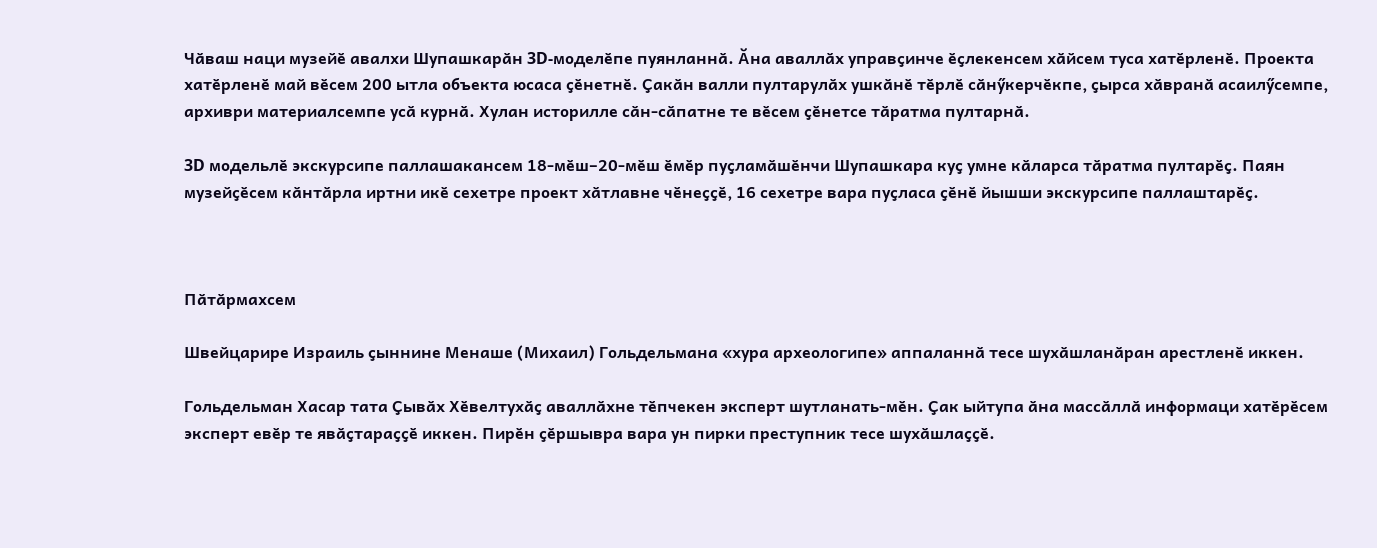Чӑваш наци музейӗ авалхи Шупашкарӑн 3D-моделӗпе пуянланнӑ. Ӑна аваллӑх управҫинче ӗҫлекенсем хӑйсем туса хатӗрленӗ. Проекта хатӗрленӗ май вӗсем 200 ытла объекта юсаса ҫӗнетнӗ. Ҫакӑн валли пултарулӑх ушкӑнӗ тӗрлӗ сӑнӳкерчӗкпе, ҫырса хӑвранӑ асаилӳсемпе, архиври материалсемпе усӑ курнӑ. Хулан историлле сӑн-сӑпатне те вӗсем ҫӗнетсе тӑратма пултарнӑ.

3D модельлӗ экскурсипе паллашакансем 18-мӗш–20-мӗш ӗмӗр пуҫламӑшӗнчи Шупашкара куҫ умне кӑларса тӑратма пултарӗҫ. Паян музейҫӗсем кӑнтӑрла иртни икӗ сехетре проект хӑтлавне чӗнеҫҫӗ, 16 сехетре вара пуҫласа ҫӗнӗ йышши экскурсипе паллаштарӗҫ.



Пӑтӑрмахсем

Швейцарире Израиль ҫыннине Менаше (Михаил) Гольдельмана «хура археологипе» аппаланнӑ тесе шухӑшланӑран арестленӗ иккен.

Гольдельман Хасар тата Ҫывӑх Хӗвелтухӑҫ аваллӑхне тӗпчекен эксперт шутланать-мӗн. Ҫак ыйтупа ӑна массӑллӑ информаци хатӗрӗсем эксперт евӗр те явӑҫтараҫҫӗ иккен. Пирӗн ҫӗршывра вара ун пирки преступник тесе шухӑшлаҫҫӗ.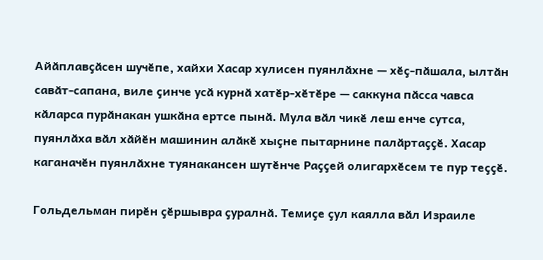Айӑплавҫӑсен шучӗпе, хайхи Хасар хулисен пуянлӑхне — хӗҫ-пӑшала, ылтӑн савӑт-сапана, виле ҫинче усӑ курнӑ хатӗр-хӗтӗре — саккуна пӑсса чавса кӑларса пурӑнакан ушкӑна ертсе пынӑ. Мула вӑл чикӗ леш енче сутса, пуянлӑха вӑл хӑйӗн машинин алӑкӗ хыҫне пытарнине палӑртаҫҫӗ. Хасар каганачӗн пуянлӑхне туянакансен шутӗнче Раҫҫей олигархӗсем те пур теҫҫӗ.

Гольдельман пирӗн ҫӗршывра ҫуралнӑ. Темиҫе ҫул каялла вӑл Израиле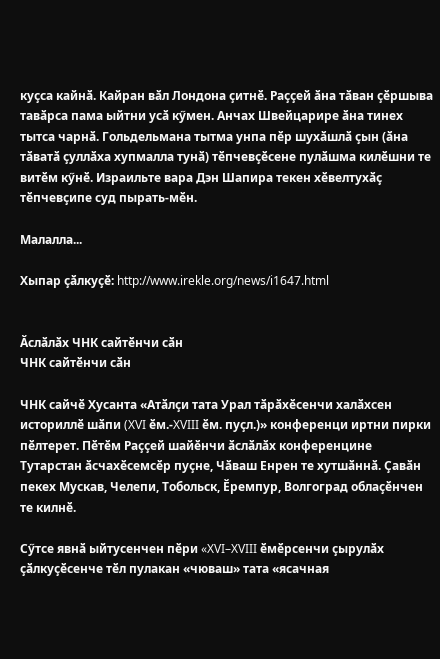куҫса кайнӑ. Кайран вӑл Лондона ҫитнӗ. Раҫҫей ӑна тӑван ҫӗршыва тавӑрса пама ыйтни усӑ кӳмен. Анчах Швейцарире ӑна тинех тытса чарнӑ. Гольдельмана тытма унпа пӗр шухӑшлӑ ҫын (ӑна тӑватӑ ҫуллӑха хупмалла тунӑ) тӗпчевҫӗсене пулӑшма килӗшни те витӗм кӳнӗ. Израильте вара Дэн Шапира текен хӗвелтухӑҫ тӗпчевҫипе суд пырать-мӗн.

Малалла...

Хыпар ҫӑлкуҫӗ: http://www.irekle.org/news/i1647.html


Ӑслӑлӑх ЧНК сайтӗнчи сӑн
ЧНК сайтӗнчи сӑн

ЧНК сайчӗ Хусанта «Атӑлҫи тата Урал тӑрӑхӗсенчи халӑхсен историллӗ шӑпи (XVI ӗм.-XVIII ӗм. пуҫл.)» конференци иртни пирки пӗлтерет. Пӗтӗм Раҫҫей шайӗнчи ӑслӑлӑх конференцине Тутарстан ӑсчахӗсемсӗр пуҫне, Чӑваш Енрен те хутшӑннӑ. Ҫавӑн пекех Мускав, Челепи, Тобольск, Ӗремпур, Волгоград облаҫӗнчен те килнӗ.

Сӳтсе явнӑ ыйтусенчен пӗри «XVI–XVIII ӗмӗрсенчи ҫырулӑх ҫӑлкуҫӗсенче тӗл пулакан «чюваш» тата «ясачная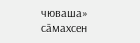чюваша» сӑмахсен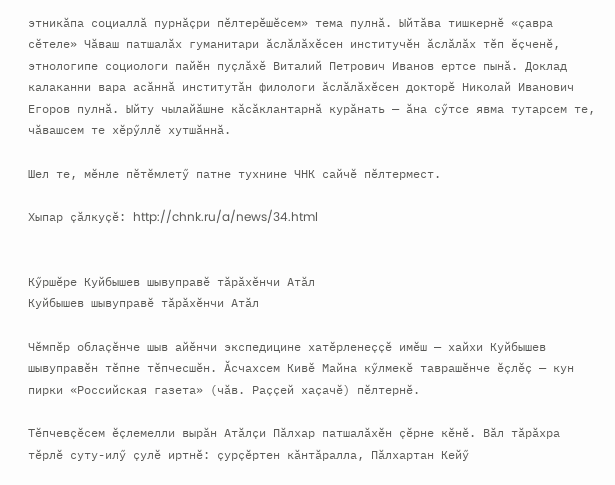этникӑпа социаллӑ пурнӑҫри пӗлтерӗшӗсем» тема пулнӑ. Ыйтӑва тишкернӗ «ҫавра сӗтеле» Чӑваш патшалӑх гуманитари ӑслӑлӑхӗсен институчӗн ӑслӑлӑх тӗп ӗҫченӗ, этнологипе социологи пайӗн пуҫлӑхӗ Виталий Петрович Иванов ертсе пынӑ. Доклад калаканни вара асӑннӑ институтӑн филологи ӑслӑлӑхӗсен докторӗ Николай Иванович Егоров пулнӑ. Ыйту чылайӑшне кӑсӑклантарнӑ курӑнать — ӑна сӳтсе явма тутарсем те, чӑвашсем те хӗрӳллӗ хутшӑннӑ.

Шел те, мӗнле пӗтӗмлетӳ патне тухнине ЧНК сайчӗ пӗлтермест.

Хыпар ҫӑлкуҫӗ: http://chnk.ru/a/news/34.html


Кӳршӗре Куйбышев шывуправӗ тӑрӑхӗнчи Атӑл
Куйбышев шывуправӗ тӑрӑхӗнчи Атӑл

Чӗмпӗр облаҫӗнче шыв айӗнчи экспедицине хатӗрленеҫҫӗ имӗш — хайхи Куйбышев шывуправӗн тӗпне тӗпчесшӗн. Ӑсчахсем Кивӗ Майна кӳлмекӗ таврашӗнче ӗҫлӗҫ — кун пирки «Российская газета» (чӑв. Раҫҫей хаҫачӗ) пӗлтернӗ.

Тӗпчевҫӗсем ӗҫлемелли вырӑн Атӑлҫи Пӑлхар патшалӑхӗн ҫӗрне кӗнӗ. Вӑл тӑрӑхра тӗрлӗ суту-илӳ ҫулӗ иртнӗ: ҫурҫӗртен кӑнтӑралла, Пӑлхартан Кейӳ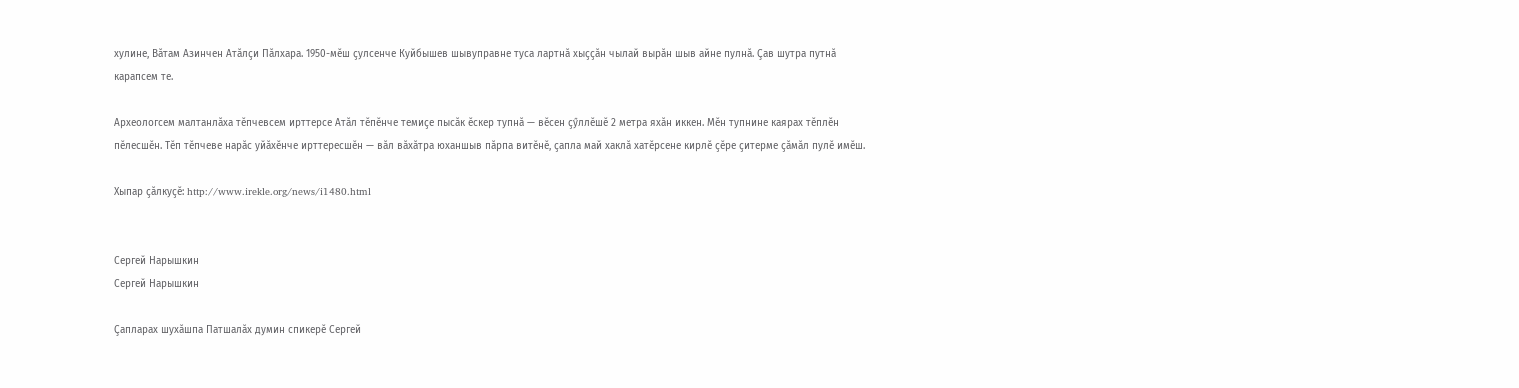хулине, Вӑтам Азинчен Атӑлҫи Пӑлхара. 1950-мӗш ҫулсенче Куйбышев шывуправне туса лартнӑ хыҫҫӑн чылай вырӑн шыв айне пулнӑ. Ҫав шутра путнӑ карапсем те.

Археологсем малтанлӑха тӗпчевсем ирттерсе Атӑл тӗпӗнче темиҫе пысӑк ӗскер тупнӑ — вӗсен ҫӳллӗшӗ 2 метра яхӑн иккен. Мӗн тупнине каярах тӗплӗн пӗлесшӗн. Тӗп тӗпчеве нарӑс уйӑхӗнче ирттересшӗн — вӑл вӑхӑтра юханшыв пӑрпа витӗнӗ, ҫапла май хаклӑ хатӗрсене кирлӗ ҫӗре ҫитерме ҫӑмӑл пулӗ имӗш.

Хыпар ҫӑлкуҫӗ: http://www.irekle.org/news/i1480.html


Сергей Нарышкин
Сергей Нарышкин

Ҫапларах шухӑшпа Патшалӑх думин спикерӗ Сергей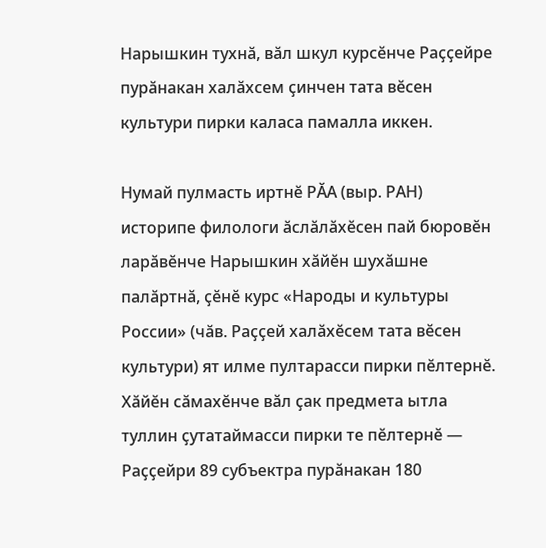Нарышкин тухнӑ, вӑл шкул курсӗнче Раҫҫейре пурӑнакан халӑхсем ҫинчен тата вӗсен культури пирки каласа памалла иккен.

Нумай пулмасть иртнӗ РӐА (выр. РАН) историпе филологи ӑслӑлӑхӗсен пай бюровӗн ларӑвӗнче Нарышкин хӑйӗн шухӑшне палӑртнӑ, ҫӗнӗ курс «Народы и культуры России» (чӑв. Раҫҫей халӑхӗсем тата вӗсен культури) ят илме пултарасси пирки пӗлтернӗ. Хӑйӗн сӑмахӗнче вӑл ҫак предмета ытла туллин ҫутатаймасси пирки те пӗлтернӗ — Раҫҫейри 89 субъектра пурӑнакан 180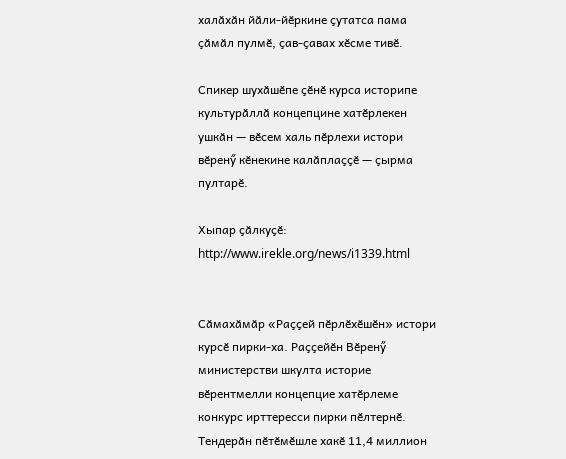халӑхӑн йӑли-йӗркине ҫутатса пама ҫӑмӑл пулмӗ, ҫав-ҫавах хӗсме тивӗ.

Спикер шухӑшӗпе ҫӗнӗ курса историпе культурӑллӑ концепцине хатӗрлекен ушкӑн — вӗсем халь пӗрлехи истори вӗренӳ кӗнекине калӑплаҫҫӗ — ҫырма пултарӗ.

Хыпар ҫӑлкуҫӗ: http://www.irekle.org/news/i1339.html


Сӑмахӑмӑр «Раҫҫей пӗрлӗхӗшӗн» истори курсӗ пирки-ха. Раҫҫейӗн Вӗренӳ министерстви шкулта историе вӗрентмелли концепцие хатӗрлеме конкурс ирттересси пирки пӗлтернӗ. Тендерӑн пӗтӗмӗшле хакӗ 11,4 миллион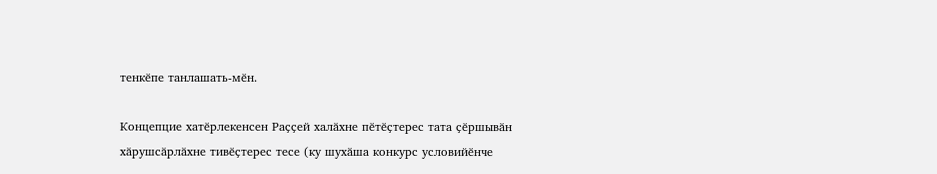тенкӗпе танлашать-мӗн.

Концепцие хатӗрлекенсен Раҫҫей халӑхне пӗтӗҫтерес тата ҫӗршывӑн хӑрушсӑрлӑхне тивӗҫтерес тесе (ку шухӑша конкурс условийӗнче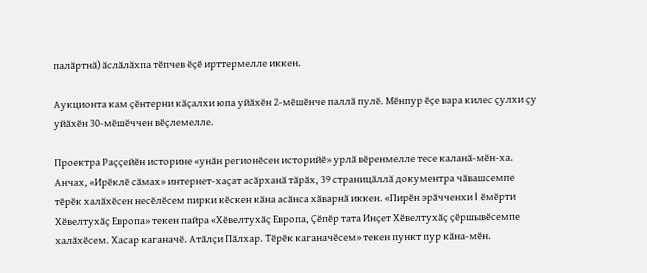палӑртнӑ) ӑслӑлӑхпа тӗпчев ӗҫӗ ирттермелле иккен.

Аукционта кам ҫӗнтерни кӑҫалхи юпа уйӑхӗн 2-мӗшӗнче паллӑ пулӗ. Мӗнпур ӗҫе вара килес ҫулхи ҫу уйӑхӗн 30-мӗшӗччен вӗҫлемелле.

Проектра Раҫҫейӗн историне «унӑн регионӗсен историйӗ» урлӑ вӗренмелле тесе каланӑ-мӗн-ха. Анчах, «Ирӗклӗ сӑмах» интернет-хаҫат асӑрханӑ тӑрӑх, 39 страницӑллӑ документра чӑвашсемпе тӗрӗк халӑхӗсен несӗлӗсем пирки кӗскен кӑна асӑнса хӑварнӑ иккен. «Пирӗн эрӑчченхи I ӗмӗрти Хӗвелтухӑҫ Европа» текен пайра «Хӗвелтухӑҫ Европа, Ҫӗпӗр тата Инҫет Хӗвелтухӑҫ ҫӗршывӗсемпе халӑхӗсем. Хасар каганачӗ. Атӑлҫи Пӑлхар. Тӗрӗк каганачӗсем» текен пункт пур кӑна-мӗн.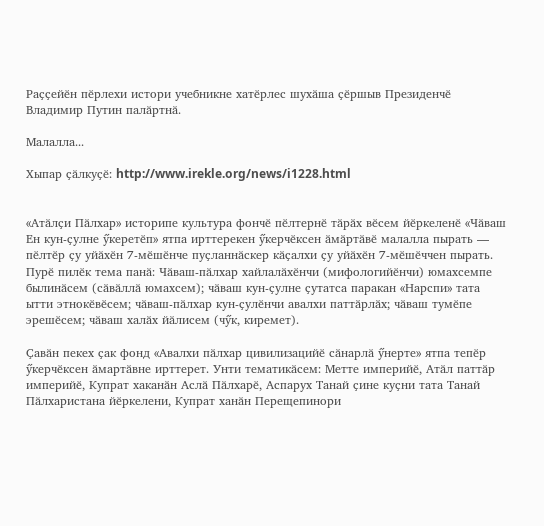Раҫҫейӗн пӗрлехи истори учебникне хатӗрлес шухӑша ҫӗршыв Президенчӗ Владимир Путин палӑртнӑ.

Малалла...

Хыпар ҫӑлкуҫӗ: http://www.irekle.org/news/i1228.html


«Атӑлҫи Пӑлхар» историпе культура фончӗ пӗлтернӗ тӑрӑх вӗсем йӗркеленӗ «Чӑваш Ен кун-ҫулне ӳкеретӗп» ятпа ирттерекен ӳкерчӗксен ӑмӑртӑвӗ малалла пырать — пӗлтӗр ҫу уйӑхӗн 7-мӗшӗнче пуҫланнӑскер кӑҫалхи ҫу уйӑхӗн 7-мӗшӗччен пырать. Пурӗ пилӗк тема панӑ: Чӑваш-пӑлхар хайлалӑхӗнчи (мифологийӗнчи) юмахсемпе былинӑсем (сӑвӑллӑ юмахсем); чӑваш кун-ҫулне ҫутатса паракан «Нарспи» тата ытти этнокӗвӗсем; чӑваш-пӑлхар кун-ҫулӗнчи авалхи паттӑрлӑх; чӑваш тумӗпе эрешӗсем; чӑваш халӑх йӑлисем (чӳк, киремет).

Ҫавӑн пекех ҫак фонд «Авалхи пӑлхар цивилизацийӗ сӑнарлӑ ӳнерте» ятпа тепӗр ӳкерчӗксен ӑмартӑвне ирттерет. Унти тематикӑсем: Метте империйӗ, Атӑл паттӑр империйӗ, Купрат хаканӑн Аслӑ Пӑлхарӗ, Аспарух Танай ҫине куҫни тата Танай Пӑлхаристана йӗркелени, Купрат ханӑн Перещепинори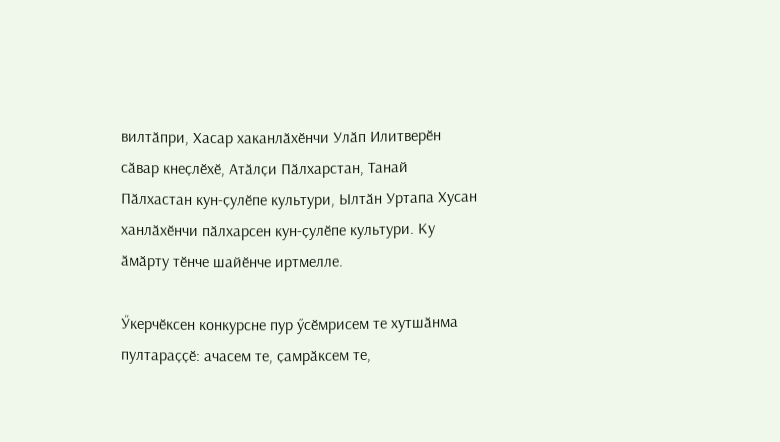вилтӑпри, Хасар хаканлӑхӗнчи Улӑп Илитверӗн сӑвар кнеҫлӗхӗ, Атӑлҫи Пӑлхарстан, Танай Пӑлхастан кун-ҫулӗпе культури, Ылтӑн Уртапа Хусан ханлӑхӗнчи пӑлхарсен кун-ҫулӗпе культури. Ку ӑмӑрту тӗнче шайӗнче иртмелле.

Ӳкерчӗксен конкурсне пур ӳсӗмрисем те хутшӑнма пултараҫҫӗ: ачасем те, ҫамрӑксем те,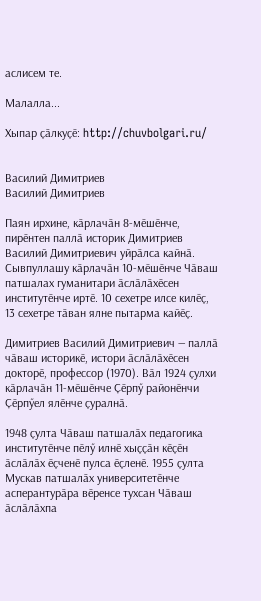аслисем те.

Малалла...

Хыпар ҫӑлкуҫӗ: http://chuvbolgari.ru/


Василий Димитриев
Василий Димитриев

Паян ирхине, кӑрлачӑн 8-мӗшӗнче, пирӗнтен паллӑ историк Димитриев Василий Димитриевич уйрӑлса кайнӑ. Сывпуллашу кӑрлачӑн 10-мӗшӗнче Чӑваш патшалах гуманитари ӑслӑлӑхӗсен институтӗнче иртӗ. 10 сехетре илсе килӗҫ, 13 сехетре тӑван ялне пытарма кайӗҫ.

Димитриев Василий Димитриевич — паллӑ чӑваш историкӗ, истори ӑслӑлӑхӗсен докторӗ, профессор (1970). Вӑл 1924 ҫулхи кӑрлачӑн 11-мӗшӗнче Ҫӗрпӳ районӗнчи Ҫӗрпӳел ялӗнче ҫуралнӑ.

1948 ҫулта Чӑваш патшалӑх педагогика институтӗнче пӗлӳ илнӗ хыҫҫӑн кӗҫӗн ӑслӑлӑх ӗҫченӗ пулса ӗҫленӗ. 1955 ҫулта Мускав патшалӑх университетӗнче асперантурӑра вӗренсе тухсан Чӑваш ӑслӑлӑхпа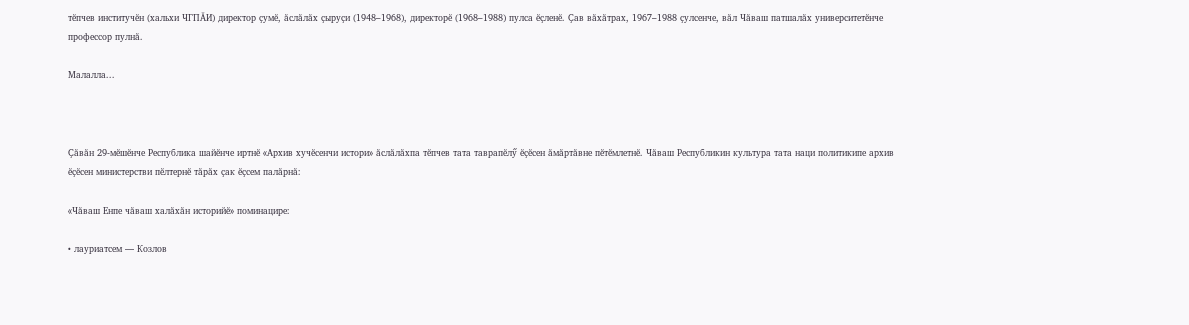тӗпчев институчӗн (хальхи ЧГПӐИ) директор ҫумӗ, ӑслӑлӑх ҫыруҫи (1948–1968), директорӗ (1968–1988) пулса ӗҫленӗ. Ҫав вӑхӑтрах, 1967–1988 ҫулсенче, вӑл Чӑваш патшалӑх университетӗнче профессор пулнӑ.

Малалла...



Ҫӑвӑн 29-мӗшӗнче Республика шайӗнче иртнӗ «Архив хучӗсенчи истори» ӑслӑлӑхпа тӗпчев тата таврапӗлӳ ӗҫӗсен ӑмӑртӑвне пӗтӗмлетнӗ. Чӑваш Республикин культура тата наци политикипе архив ӗҫӗсен министерстви пӗлтернӗ тӑрӑх ҫак ӗҫсем палӑрнӑ:

«Чӑваш Енпе чӑваш халӑхӑн историйӗ» поминацире:

• лауриатсем — Козлов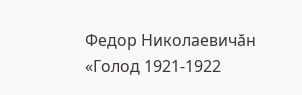Федор Николаевичӑн «Голод 1921-1922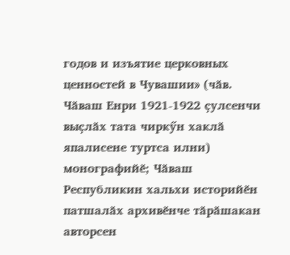годов и изъятие церковных ценностей в Чувашии» (чӑв. Чӑваш Енри 1921-1922 ҫулсенчи выҫлӑх тата чиркӳн хаклӑ япалисене туртса илни) монографийӗ; Чӑваш Республикин хальхи историйӗн патшалӑх архивӗнче тӑрӑшакан авторсен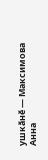ушкӑнӗ — Максимова Анна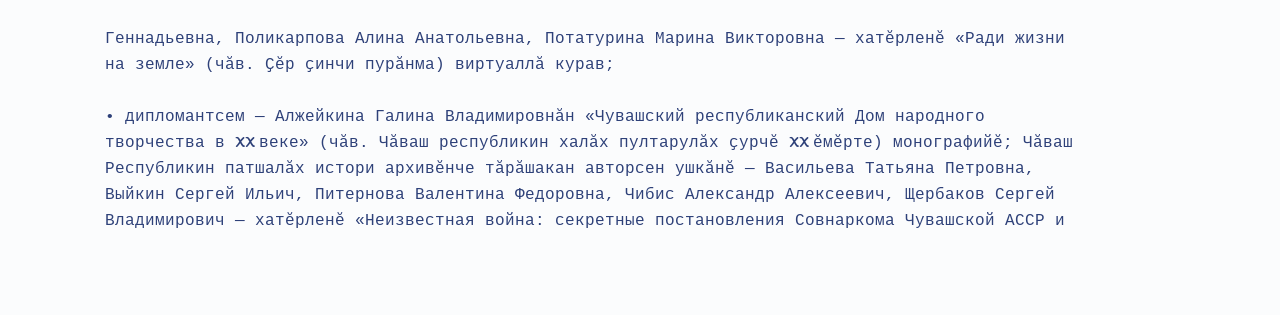Геннадьевна, Поликарпова Алина Анатольевна, Потатурина Марина Викторовна — хатӗрленӗ «Ради жизни на земле» (чӑв. Ҫӗр ҫинчи пурӑнма) виртуаллӑ курав;

• дипломантсем — Алжейкина Галина Владимировнӑн «Чувашский республиканский Дом народного творчества в XX веке» (чӑв. Чӑваш республикин халӑх пултарулӑх ҫурчӗ XX ӗмӗрте) монографийӗ; Чӑваш Республикин патшалӑх истори архивӗнче тӑрӑшакан авторсен ушкӑнӗ — Васильева Татьяна Петровна, Выйкин Сергей Ильич, Питернова Валентина Федоровна, Чибис Александр Алексеевич, Щербаков Сергей Владимирович — хатӗрленӗ «Неизвестная война: секретные постановления Совнаркома Чувашской АССР и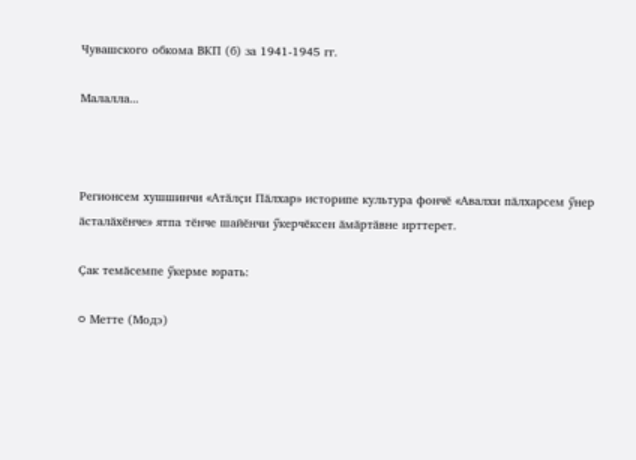Чувашского обкома ВКП (б) за 1941-1945 гг.

Малалла...



Регионсем хушшинчи «Атӑлҫи Пӑлхар» историпе культура фончӗ «Авалхи пӑлхарсем ӳнер ӑсталӑхӗнче» ятпа тӗнче шайӗнчи ӳкерчӗксен ӑмӑртӑвне ирттерет.

Ҫак темӑсемпе ӳкерме юрать:

○ Метте (Модэ)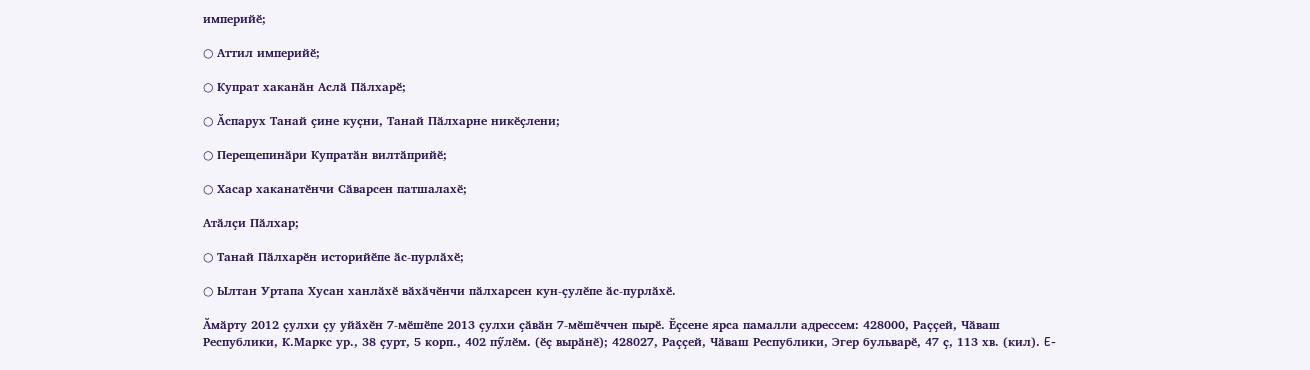империйӗ;

○ Аттил империйӗ;

○ Купрат хаканӑн Аслӑ Пӑлхарӗ;

○ Ӑспарух Танай ҫине куҫни, Танай Пӑлхарне никӗҫлени;

○ Перещепинӑри Купратӑн вилтӑприйӗ;

○ Хасар хаканатӗнчи Сӑварсен патшалахӗ;

Атӑлҫи Пӑлхар;

○ Танай Пӑлхарӗн историйӗпе ӑс-пурлӑхӗ;

○ Ылтан Уртапа Хусан ханлӑхӗ вӑхӑчӗнчи пӑлхарсен кун-ҫулӗпе ӑс-пурлӑхӗ.

Ӑмӑрту 2012 ҫулхи ҫу уйӑхӗн 7-мӗшӗпе 2013 ҫулхи ҫӑвӑн 7-мӗшӗччен пырӗ. Ӗҫсене ярса памалли адрессем: 428000, Раҫҫей, Чӑваш Республики, К.Маркс ур., 38 ҫурт, 5 корп., 402 пӳлӗм. (ӗҫ вырӑнӗ); 428027, Раҫҫей, Чӑваш Республики, Эгер бульварӗ, 47 ҫ, 113 хв. (кил). E-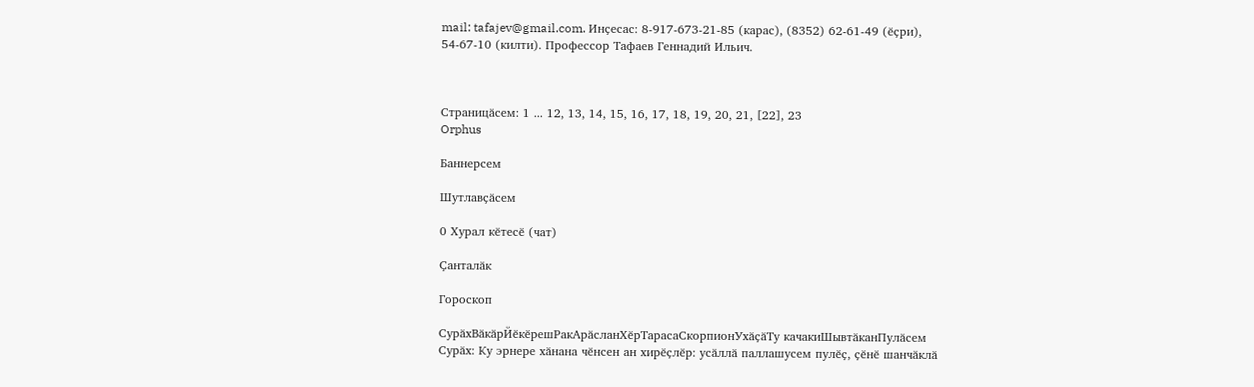mail: tafajev@gmail.com. Инҫесас: 8-917-673-21-85 (карас), (8352) 62-61-49 (ӗҫри), 54-67-10 (килти). Профессор Тафаев Геннадий Ильич.



Страницӑсем: 1 ... 12, 13, 14, 15, 16, 17, 18, 19, 20, 21, [22], 23
Orphus

Баннерсем

Шутлавҫӑсем

0 Хурал кӗтесӗ (чат)

Ҫанталӑк

Гороскоп

СурӑхВӑкӑрЙӗкӗрешРакАрӑсланХӗрТарасаСкорпионУхӑҫӑТу качакиШывтӑканПулӑсем
Сурӑх: Ку эрнере хӑнана чӗнсен ан хирӗҫлӗр: усӑллӑ паллашусем пулӗҫ, ҫӗнӗ шанчӑклӑ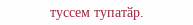туссем тупатӑр.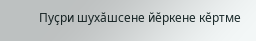Пуҫри шухӑшсене йӗркене кӗртме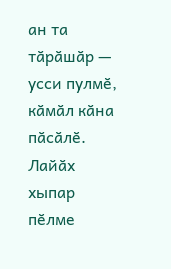ан та тӑрӑшӑр — усси пулмӗ, кӑмӑл кӑна пӑсӑлӗ. Лайӑх хыпар пӗлме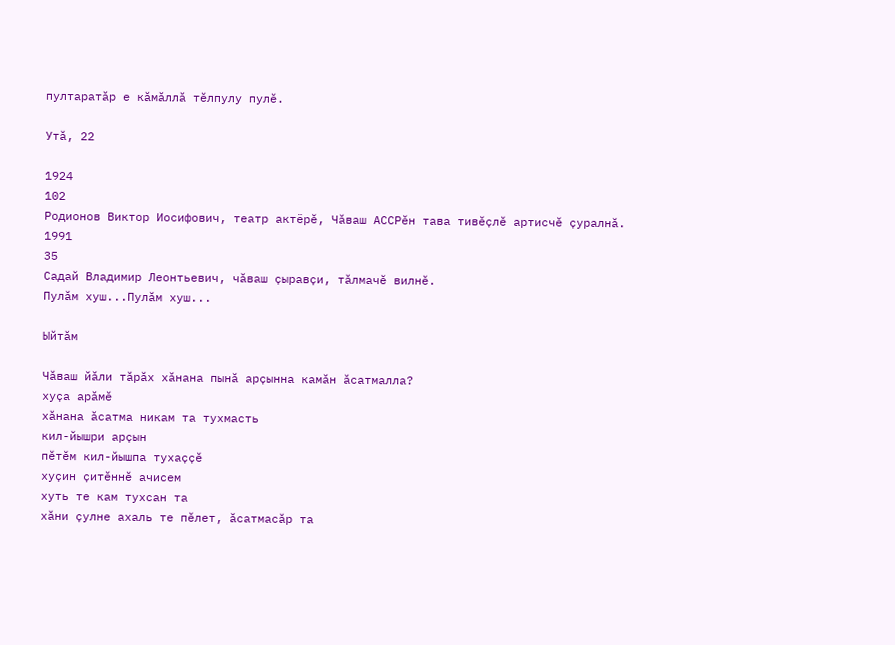пултаратӑр е кӑмӑллӑ тӗлпулу пулӗ.

Утӑ, 22

1924
102
Родионов Виктор Иосифович, театр актёрӗ, Чӑваш АССРӗн тава тивӗҫлӗ артисчӗ ҫуралнӑ.
1991
35
Садай Владимир Леонтьевич, чӑваш ҫыравҫи, тӑлмачӗ вилнӗ.
Пулӑм хуш...Пулӑм хуш...

Ыйтӑм

Чӑваш йӑли тӑрӑх хӑнана пынӑ арҫынна камӑн ӑсатмалла?
хуҫа арӑмӗ
хӑнана ӑсатма никам та тухмасть
кил-йышри арҫын
пӗтӗм кил-йышпа тухаҫҫӗ
хуҫин ҫитӗннӗ ачисем
хуть те кам тухсан та
хӑни ҫулне ахаль те пӗлет, ӑсатмасӑр та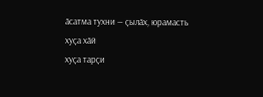ӑсатма тухни — ҫылӑх, юрамасть
хуҫа хӑй
хуҫа тарҫи